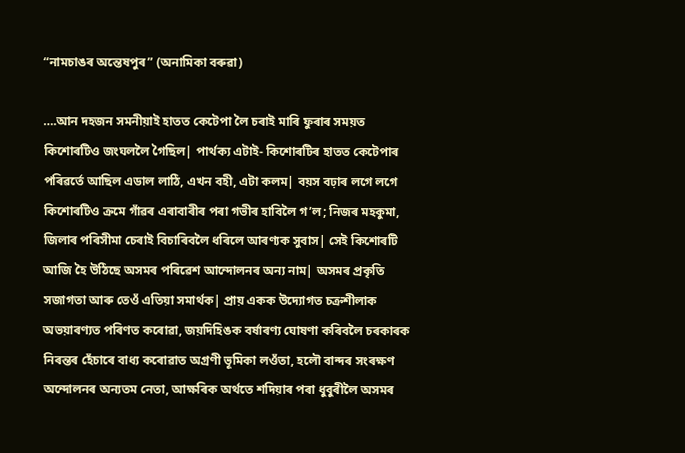“নামচাঙৰ অন্তেষপুৰ” (অনামিকা বৰুৱা)

….আন দহজন সমনীয়াই হাতত কেটেপা লৈ চৰাই মাৰি ফুৰাৰ সময়ত কিশোৰটিও জংঘললৈ গৈছিল| পাৰ্থক্য এটাই- কিশোৰটিৰ হাতত কেটেপাৰ পৰিৱৰ্তে আছিল এডাল লাঠি, এখন বহী, এটা কলম| বয়স বঢ়াৰ লগে লগে কিশোৰটিও ক্ৰমে গাঁৱৰ এৰাবাৰীৰ পৰা গভীৰ হাবিলৈ গ’ল; নিজৰ মহকুমা, জিলাৰ পৰিসীমা চেৰাই বিচাৰিবলৈ ধৰিলে আৰণ্যক সুবাস| সেই কিশোৰটি আজি হৈ উঠিছে অসমৰ পৰিৱেশ আন্দোলনৰ অন্য নাম| অসমৰ প্ৰকৃতি সজাগতা আৰু তেওঁ এতিয়া সমাৰ্থক| প্ৰায় একক উদ্যোগত চক্ৰশীলাক অভয়াৰণ্যত পৰিণত কৰোৱা, জয়দিহিঙক বৰ্ষাৰণ্য ঘোষণা কৰিবলৈ চৰকাৰক নিৰন্তৰ হেঁচাৰে বাধ্য কৰোৱাত অগ্ৰণী ভূমিকা লওঁতা, হলৌ বান্দৰ সংৰক্ষণ
অন্দোলনৰ অন্যতম নেতা, আক্ষৰিক অৰ্থতে শদিয়াৰ পৰা ধুবুৰীলৈ অসমৰ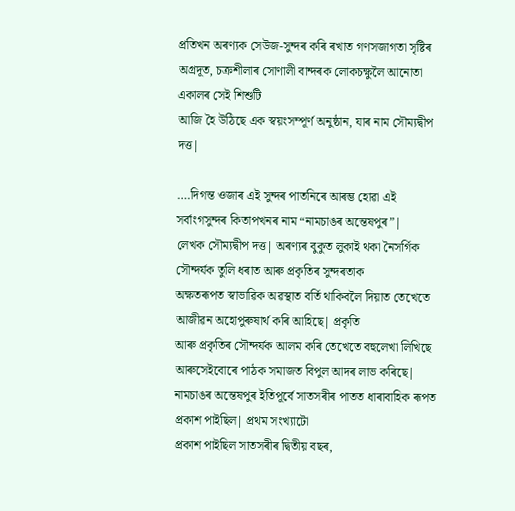প্ৰতিখন অৰণ্যক সেউজ-সুন্দৰ কৰি ৰখাত গণসজাগতা সৃষ্টিৰ অগ্ৰদূত, চক্ৰশীলাৰ সোণালী বান্দৰক লোকচক্ষুলৈ আনোতা একালৰ সেই শিশুটি
আজি হৈ উঠিছে এক স্বয়ংসম্পূৰ্ণ অনুষ্ঠান, যাৰ নাম সৌম্যদ্বীপ দত্ত|

….দিগন্ত ওজাৰ এই সুন্দৰ পাতনিৰে আৰম্ভ হোৱা এই সৰ্বাংগসুন্দৰ কিতাপখনৰ নাম “নামচাঙৰ অন্তেষপুৰ”|
লেখক সৌম্যদ্বীপ দত্ত| অৰণ্যৰ বুকুত লুকাই থকা নৈসৰ্গিক সৌন্দৰ্যক তুলি ধৰাত আৰু প্ৰকৃতিৰ সুন্দৰতাক
অক্ষতৰূপত স্বাভাৱিক অৱস্থাত বৰ্তি থাকিবলৈ দিয়াত তেখেতে আজীৱন অহোপুৰুষাৰ্থ কৰি আহিছে| প্ৰকৃতি
আৰু প্ৰকৃতিৰ সৌন্দৰ্যক আলম কৰি তেখেতে বহুলেখা লিখিছে আৰুসেইবোৰে পাঠক সমাজত বিপুল আদৰ লাভ কৰিছে| নামচাঙৰ অন্তেষপুৰ ইতিপূৰ্বে সাতসৰীৰ পাতত ধাৰাবাহিক ৰূপত প্ৰকাশ পাইছিল| প্ৰথম সংখ্যাটো
প্ৰকাশ পাইছিল সাতসৰীৰ দ্বিতীয় বছৰ,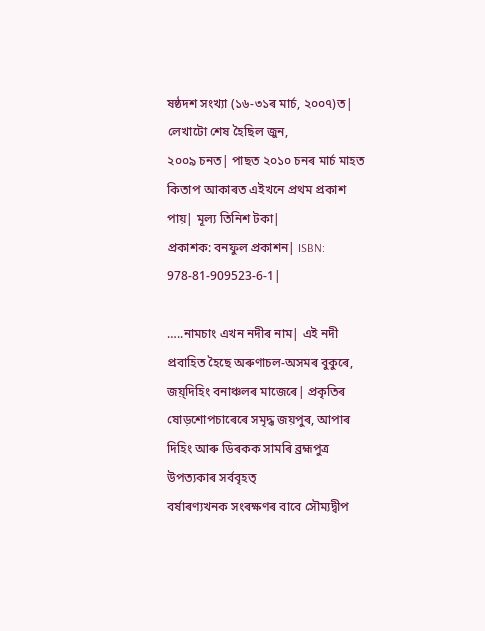ষষ্ঠদশ সংখ্যা (১৬-৩১ৰ মাৰ্চ, ২০০৭)ত| লেখাটো শেষ হৈছিল জুন,
২০০৯ চনত| পাছত ২০১০ চনৰ মাৰ্চ মাহত কিতাপ আকাৰত এইখনে প্ৰথম প্ৰকাশ পায়| মূল্য তিনিশ টকা|
প্ৰকাশক: বনফুল প্ৰকাশন| ISBN: 978-81-909523-6-1|

…..নামচাং এখন নদীৰ নাম| এই নদী প্ৰবাহিত হৈছে অৰুণাচল-অসমৰ বুকুৰে, জয়্দিহিং বনাঞ্চলৰ মাজেৰে| প্ৰকৃতিৰ ষোড়শোপচাৰেৰে সমৃদ্ধ জয়পুৰ, আপাৰ দিহিং আৰু ডিৰকক সামৰি ব্ৰহ্মপুত্ৰ উপত্যকাৰ সৰ্ববৃহত্‌
বৰ্ষাৰণ্যখনক সংৰক্ষণৰ বাবে সৌম্যদ্বীপ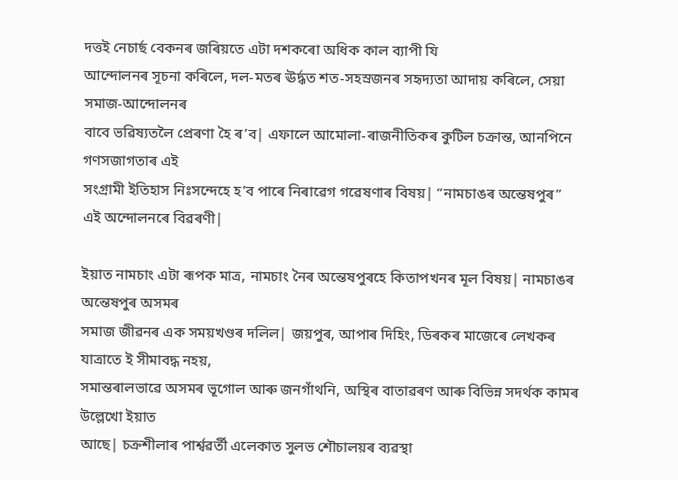দত্তই নেচাৰ্ছ বেকনৰ জৰিয়তে এটা দশকৰো অধিক কাল ব্যাপী যি
আন্দোলনৰ সূচনা কৰিলে, দল-মতৰ ঊৰ্দ্ধত শত-সহস্ৰজনৰ সহৃদ্যতা আদায় কৰিলে, সেয়া সমাজ-আন্দোলনৰ
বাবে ভৱিষ্যতলৈ প্ৰেৰণা হৈ ৰ’ব| এফালে আমোলা-ৰাজনীতিকৰ কুটিল চক্ৰান্ত, আনপিনে গণসজাগতাৰ এই
সংগ্ৰামী ইতিহাস নিঃসন্দেহে হ’ব পাৰে নিৰাৱেগ গৱেষণাৰ বিষয়| “নামচাঙৰ অন্তেষপুৰ” এই অন্দোলনৰে বিৱৰণী|

ইয়াত নামচাং এটা ৰূপক মাত্ৰ, নামচাং নৈৰ অন্তেষপুৰহে কিতাপখনৰ মূল বিষয়| নামচাঙৰ অন্তেষপুৰ অসমৰ
সমাজ জীৱনৰ এক সময়খণ্ডৰ দলিল| জয়পুৰ, আপাৰ দিহিং, ডিৰকৰ মাজেৰে লেখকৰ যাত্ৰাতে ই সীমাবদ্ধ নহয়,
সমান্তৰালভাৱে অসমৰ ভূগোল আৰু জনগাঁথনি, অস্থিৰ বাতাৱৰণ আৰু বিভিন্ন সদৰ্থক কামৰ উল্লেখো ইয়াত
আছে| চক্ৰশীলাৰ পাৰ্শ্বৱৰ্তী এলেকাত সুলভ শৌচালয়ৰ ব্যৱস্থা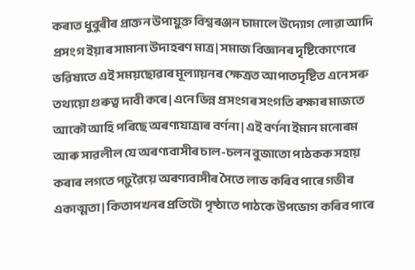কৰাত ধুবুৰীৰ প্ৰাক্তন উপায়ুক্ত বিশ্বৰঞ্জন চামালে উদ্যোগ লোৱা আদি প্ৰসংগ ইয়াৰ সামান্য উদাহৰণ মাত্ৰ| সমাজ বিজ্ঞানৰ দৃষ্টিকোণেৰে ভৱিষ্যতে এই সময়ছোৱাৰ মূল্যায়নৰ ক্ষেত্ৰত আপাতদৃষ্টিত এনে সৰু তথ্যয়ো গুৰুত্ব দাবী কৰে| এনে ভিন্ন প্ৰসংগৰ সংগতি ৰক্ষাৰ মাজতে আকৌ আহি পৰিছে অৰণ্যযাত্ৰাৰ বৰ্ণনা| এই বৰ্ণনা ইমান মনোৰম আৰু সাৱলীল যে অৰণ্যবাসীৰ চাল-চলন বুজাতো পাঠকক সহায় কৰাৰ লগতে পঢ়ুৱৈয়ে অৰণ্যবাসীৰ সৈতে লাভ কৰিব পাৰে গভীৰ একাত্মতা| কিতাপখনৰ প্ৰতিটো পৃষ্ঠাতে পাঠকে উপভোগ কৰিব পাৰে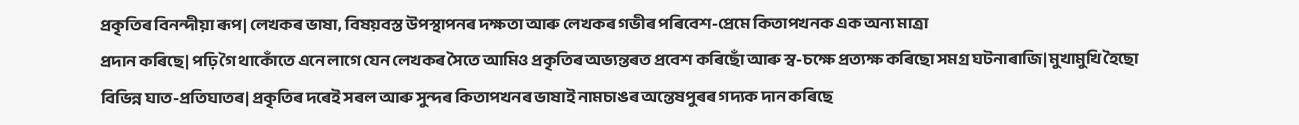প্ৰকৃতিৰ বিনন্দীয়া ৰূপ| লেখকৰ ভাষা, বিষয়বস্ত উপস্থাপনৰ দক্ষতা আৰু লেখকৰ গভীৰ পৰিবেশ-প্ৰেমে কিতাপখনক এক অন্য মাত্ৰা
প্ৰদান কৰিছে| পঢ়ি গৈ থাকোঁতে এনে লাগে যেন লেখকৰ সৈতে আমিও প্ৰকৃতিৰ অভ্যন্তৰত প্ৰবেশ কৰিছোঁ আৰু স্ব-চক্ষে প্ৰত্যক্ষ কৰিছো সমগ্ৰ ঘটনাৰাজি| মুখামুখি হৈছো বিভিন্ন ঘাত-প্ৰতিঘাতৰ| প্ৰকৃতিৰ দৰেই সৰল আৰু সুন্দৰ কিতাপখনৰ ভাষাই নামচাঙৰ অন্তেষপুৰৰ গদ্যক দান কৰিছে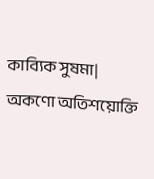কাব্যিক সুষমা| অকণো অতিশয়োক্তি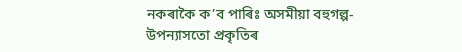নকৰাকৈ ক’ব পাৰিঃ অসমীয়া বহুগল্প-উপন্যাসতো প্ৰকৃতিৰ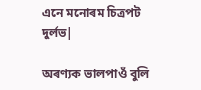এনে মনোৰম চিত্ৰপট দুৰ্লভ|

অৰণ্যক ভালপাওঁ বুলি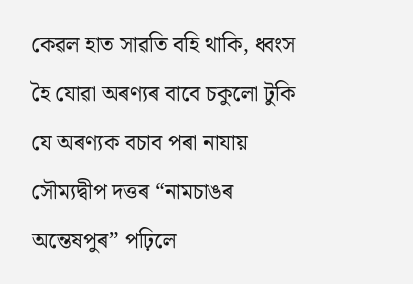কেৱল হাত সাৱতি বহি থাকি, ধ্বংস হৈ যোৱা অৰণ্যৰ বাবে চকুলো টুকি যে অৰণ্যক বচাব পৰা নাযায় সৌম্যদ্বীপ দত্তৰ “নামচাঙৰ অন্তেষপুৰ” পঢ়িলে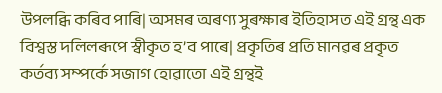উপলব্ধি কৰিব পাৰি| অসমৰ অৰণ্য সুৰক্ষাৰ ইতিহাসত এই গ্ৰন্থ এক বিশ্বস্ত দলিলৰূপে স্বীকৃত হ’ব পাৰে| প্ৰকৃতিৰ প্ৰতি মানৱৰ প্ৰকৃত কৰ্তব্য সম্পৰ্কে সজাগ হোৱাতো এই গ্ৰন্থই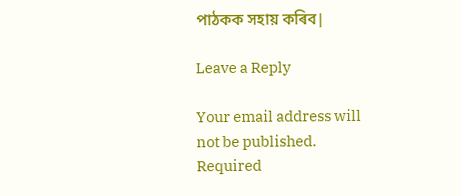পাঠকক সহায় কৰিব|

Leave a Reply

Your email address will not be published. Required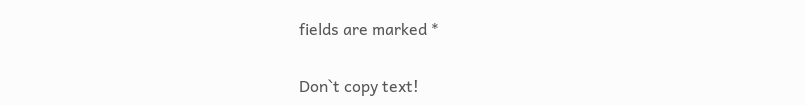fields are marked *

Don`t copy text!